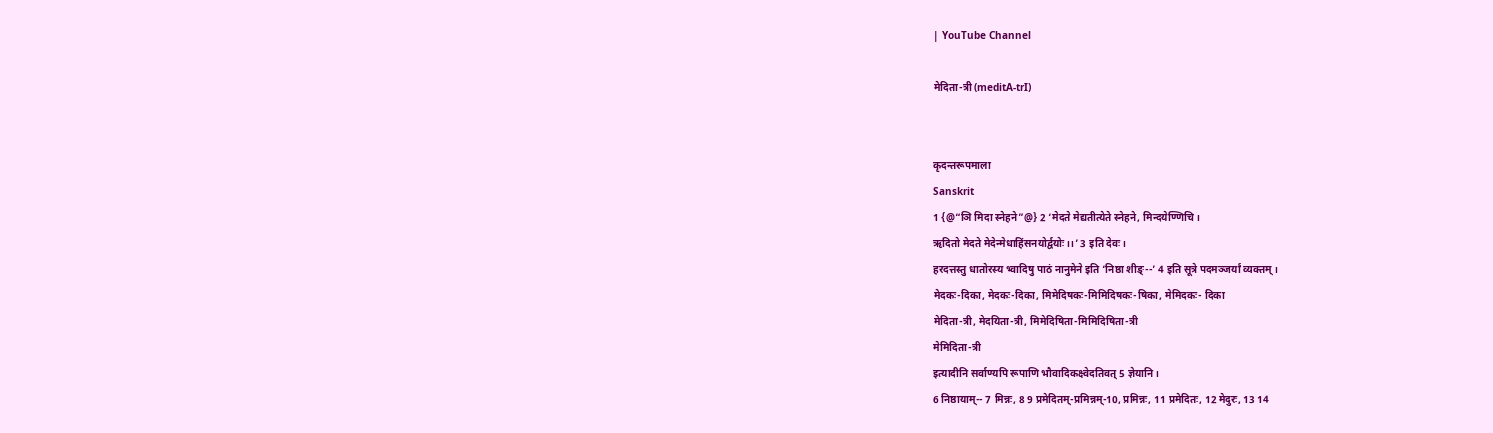| YouTube Channel

मेदिता-त्री (meditA-trI)


कृदन्तरूपमाला
Sanskrit
1 {@“ञि मिदा स्नेहने”@} 2 ‘मेदते मेद्यतीत्येते स्नेहने, मिन्दयेण्णिचि।
ऋदितो मेदते मेदेन्मेधाहिंसनयोर्द्वयोः।।’ 3 इति देवः।
हरदत्तस्तु धातोरस्य भ्वादिषु पाठं नानुमेने इति ‘निष्ठा शीङ्--’ 4 इति सूत्रे पदमञ्जर्यां व्यक्तम्।
मेदकः-दिका, मेदकः-दिका, मिमेदिषकः-मिमिदिषकः-षिका, मेमिदकः- दिका
मेदिता-त्री, मेदयिता-त्री, मिमेदिषिता-मिमिदिषिता-त्री
मेमिदिता-त्री
इत्यादीनि सर्वाण्यपि रूपाणि भौवादिकक्ष्वेदतिवत् 5 ज्ञेयानि।
6 निष्ठायाम्-- 7 मिन्नः, 8 9 प्रमेदितम्-प्रमिन्नम्-10, प्रमिन्नः, 11 प्रमेदितः, 12 मेदुरः, 13 14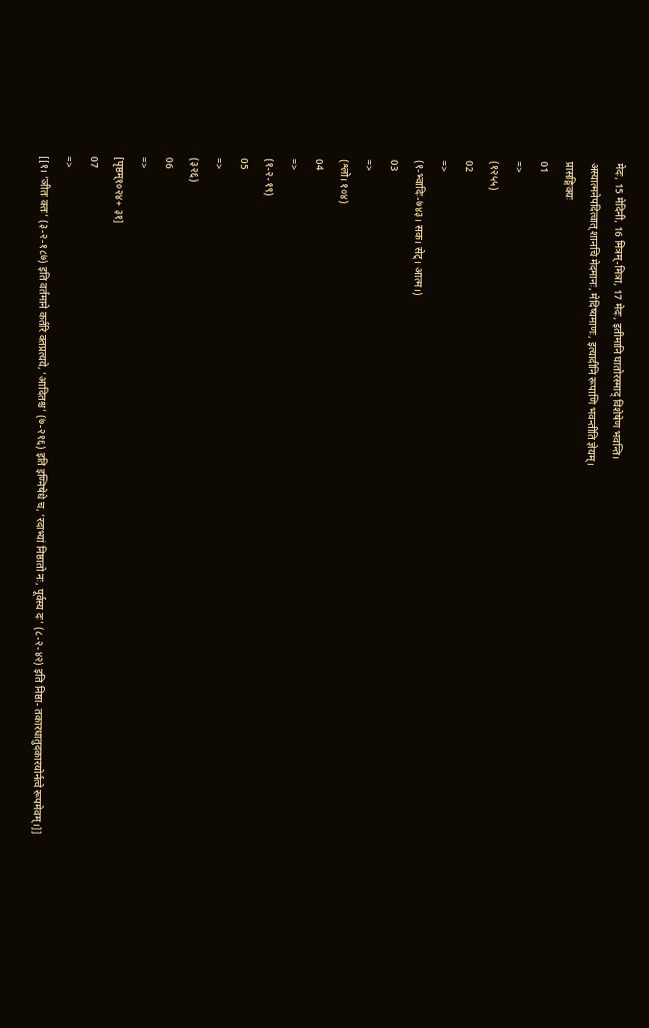मेदः, 15 मेदिनी, 16 मित्रम्-मित्रा, 17 मेदः, इतीमानि घातोरस्माद् विशेषेण भवन्ति।
अस्यात्मनेपदित्वात् शानचि मेदमानः, मेदिष्यमाणः, इत्यादीनि रूपाणि भवन्तीति ज्ञेयम्।
प्रासङ्गिक्यः
01
=>
(१२५५)
02
=>
(१-भ्वादिः-७४३। सक। सेट्। आत्म।)
03
=>
(श्लो। १०४)
04
=>
(१-२-१९)
05
=>
(३२६)
06
=>
[पृष्ठम्१०२४+ ३१]
07
=>
[[१। ‘ञीतः क्तः’ (३-२-१८७) इति वर्तमाने कर्तरि क्तप्रत्यये, ‘आदितश्च’ (७-२१६) इति इण्निषेधे च, ‘रदाभ्यां निष्ठातो नः, पूर्वस्य दः’ (८-२-४२) इति निष्ठा- तकारधातुदकारयोर्नत्वे रूपमेवम्।]]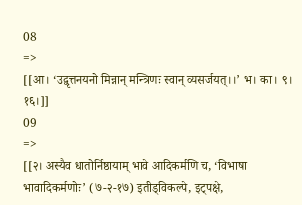08
=>
[[आ। ‘उद्वृत्तनयनो मिन्नान् मन्त्रिणः स्वान् व्यसर्जयत्।।’ भ। का। ९। १६।]]
09
=>
[[२। अस्यैव धातोर्निष्ठायाम् भावे आदिकर्मणि च, ‘विभाषा भावादिकर्मणोः’ (७-२-१७) इतीड्विकल्पे, इट्पक्षे,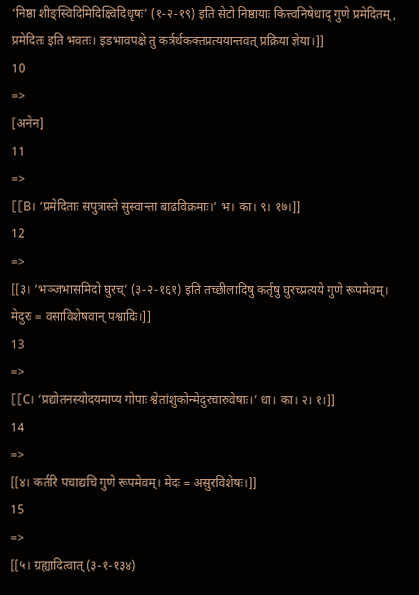‘निष्ठा शीङ्स्विदिमिदिक्ष्विदिधृषः’ (१-२-१९) इति सेटो निष्ठायाः कित्त्वनिषेधाद् गुणे प्रमेदितम्, प्रमेदितः इति भवतः। इडभावपक्षे तु कर्त्रर्थकक्तप्रत्ययान्तवत् प्रक्रिया ज्ञेया।]]
10
=>
[अनेन]
11
=>
[[B। ‘प्रमेदिताः सपुत्रास्ते सुस्वान्ता बाढविक्रमाः।’ भ। का। ९। १७।]]
12
=>
[[३। ‘भञ्जभासमिदो घुरच्’ (३-२-१६१) इति तच्छीलादिषु कर्तृषु घुरच्प्रत्यये गुणे रूपमेवम्। मेदुरः = वसाविशेषवान् पश्वादिः।]]
13
=>
[[C। ‘प्रद्योतनस्योदयमाप्य गोपाः श्वेतांशुकोन्मेदुरचारुवेषाः।’ धा। का। २। १।]]
14
=>
[[४। कर्तरि पचाद्यचि गुणे रूपमेवम्। मेदः = असुरविशेषः।]]
15
=>
[[५। ग्रह्यादित्वात् (३-१-१३४)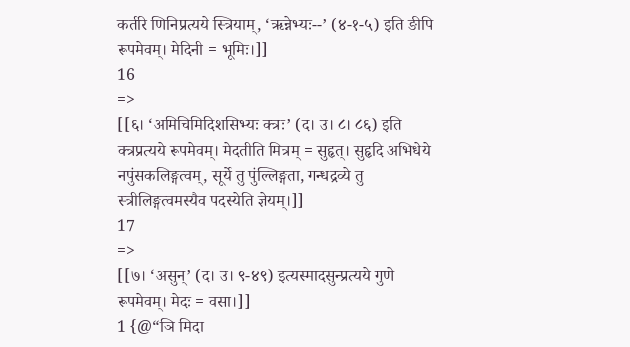कर्तरि णिनिप्रत्यये स्त्रियाम्, ‘ऋन्नेभ्यः--’ (४-१-५) इति ङीपि रूपमेवम्। मेदिनी = भूमिः।]]
16
=>
[[६। ‘अमिचिमिदिशसिभ्यः क्त्रः’ (द। उ। ८। ८६) इति क्त्रप्रत्यये रूपमेवम्। मेदतीति मित्रम् = सुहृत्। सुहृदि अभिधेये नपुंसकलिङ्गत्वम्, सूर्ये तु पुंल्लिङ्गता, गन्धद्रव्ये तु स्त्रीलिङ्गत्वमस्यैव पदस्येति ज्ञेयम्।]]
17
=>
[[७। ‘असुन्’ (द। उ। ९-४९) इत्यस्मादसुन्प्रत्यये गुणे रूपमेवम्। मेदः = वसा।]]
1 {@“ञि मिदा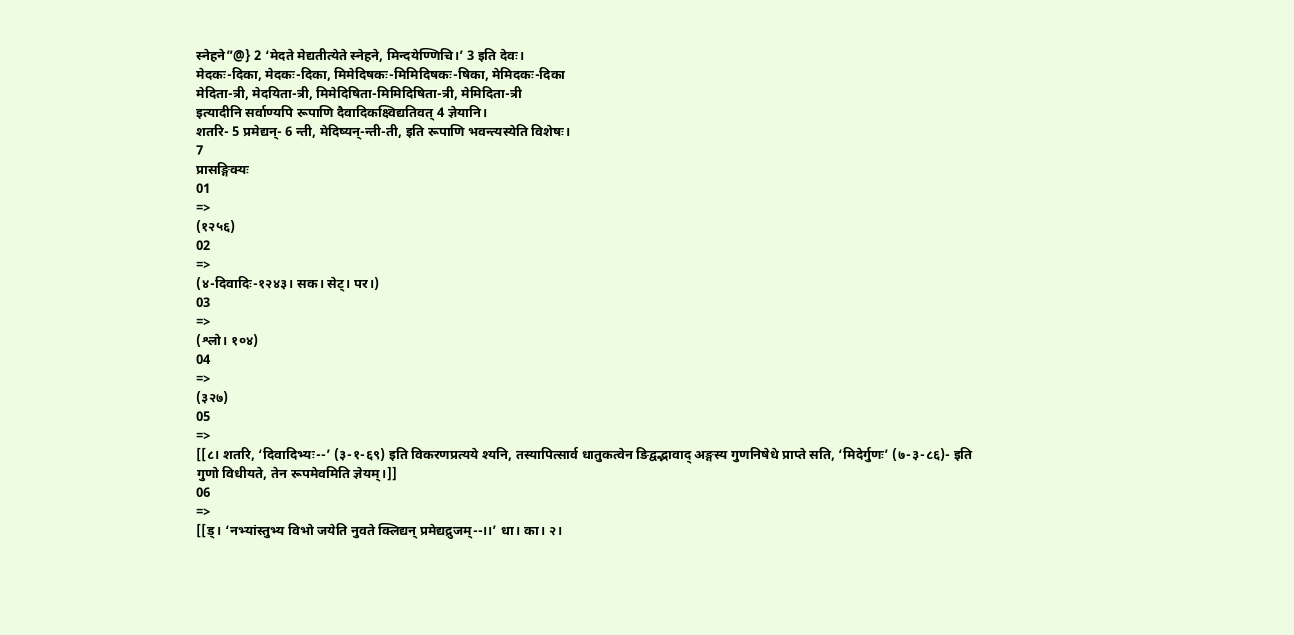स्नेहने”@} 2 ‘मेदते मेद्यतीत्येते स्नेहने, मिन्दयेण्णिचि।’ 3 इति देवः।
मेदकः-दिका, मेदकः-दिका, मिमेदिषकः-मिमिदिषकः-षिका, मेमिदकः-दिका
मेदिता-त्री, मेदयिता-त्री, मिमेदिषिता-मिमिदिषिता-त्री, मेमिदिता-त्री
इत्यादीनि सर्वाण्यपि रूपाणि दैवादिकक्ष्विद्यतिवत् 4 ज्ञेयानि।
शतरि- 5 प्रमेद्यन्- 6 न्ती, मेदिष्यन्-न्ती-ती, इति रूपाणि भवन्त्यस्येति विशेषः।
7
प्रासङ्गिक्यः
01
=>
(१२५६)
02
=>
(४-दिवादिः-१२४३। सक। सेट्। पर।)
03
=>
(श्लो। १०४)
04
=>
(३२७)
05
=>
[[८। शतरि, ‘दिवादिभ्यः--’ (३-१-६९) इति विकरणप्रत्यये श्यनि, तस्यापित्सार्व धातुकत्वेन ङिद्वद्भावाद् अङ्गस्य गुणनिषेधे प्राप्ते सति, ‘मिदेर्गुणः’ (७-३-८६)- इति गुणो विधीयते, तेन रूपमेवमिति ज्ञेयम्।]]
06
=>
[[ड्। ‘नभ्यांस्तुभ्य विभो जयेति नुवते क्लिद्यन् प्रमेद्यद्रुजम्--।।’ धा। का। २।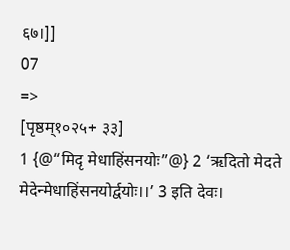६७।]]
07
=>
[पृष्ठम्१०२५+ ३३]
1 {@“मिदृ मेधाहिंसनयोः”@} 2 ‘ऋदितो मेदते मेदेन्मेधाहिंसनयोर्द्वयोः।।’ 3 इति देवः।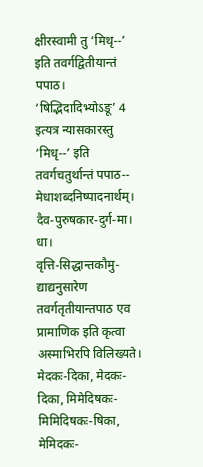क्षीरस्वामी तु ‘मिथृ--’ इति तवर्गद्वितीयान्तं पपाठ।
‘षिद्भिदादिभ्योऽङू’ 4 इत्यत्र न्यासकारस्तु ‘मिधृ--’ इति तवर्गचतुर्थान्तं पपाठ-- मेधाशब्दनिष्पादनार्थम्।
दैव-पुरुषकार-दुर्ग-मा।
धा।
वृत्ति-सिद्धान्तकौमु- द्याद्यनुसारेण तवर्गतृतीयान्तपाठ एव प्रामाणिक इति कृत्वा अस्माभिरपि विलिख्यते।
मेदकः-दिका, मेदकः-दिका, मिमेदिषकः-मिमिदिषकः-षिका, मेमिदकः-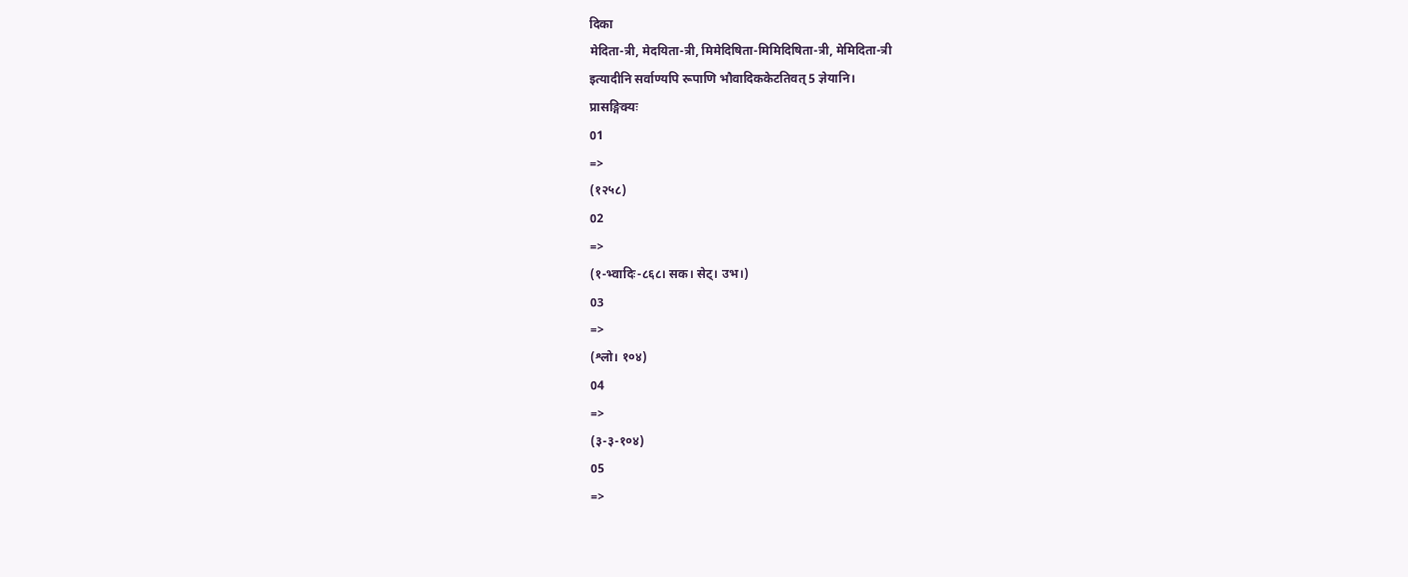दिका
मेदिता-त्री, मेदयिता-त्री, मिमेदिषिता-मिमिदिषिता-त्री, मेमिदिता-त्री
इत्यादीनि सर्वाण्यपि रूपाणि भौवादिककेटतिवत् 5 ज्ञेयानि।
प्रासङ्गिक्यः
01
=>
(१२५८)
02
=>
(१-भ्वादिः-८६८। सक। सेट्। उभ।)
03
=>
(श्लो। १०४)
04
=>
(३-३-१०४)
05
=>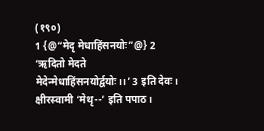(१९०)
1 {@“मेदृ मेधाहिंसनयोः”@} 2 ‘ऋदितो मेदते मेदेन्मेधाहिंसनयोर्द्वयोः।।’ 3 इति देवः।
क्षीरस्वामी ‘मेथृ--’ इति पपाठ।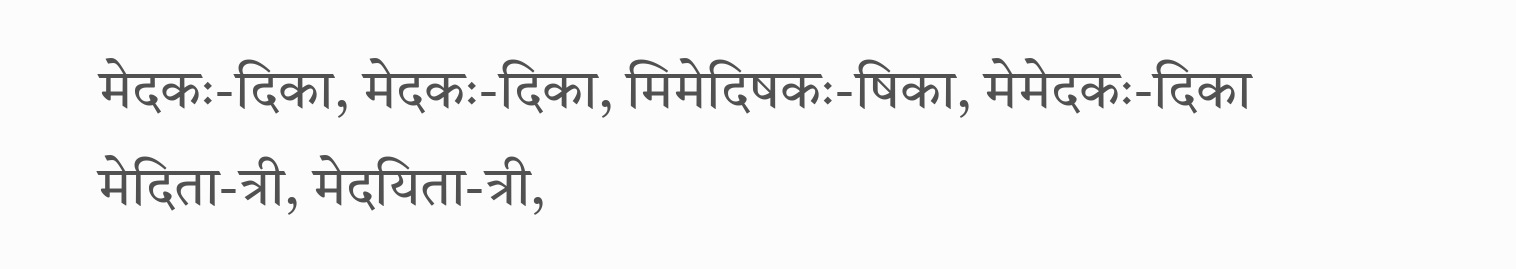मेदकः-दिका, मेदकः-दिका, मिमेदिषकः-षिका, मेमेदकः-दिका
मेदिता-त्री, मेदयिता-त्री,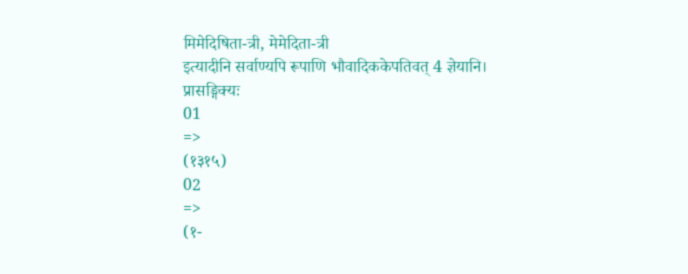मिमेदिषिता-त्री, मेमेदिता-त्री
इत्यादीनि सर्वाण्यपि रूपाणि भौवादिककेपतिवत् 4 ज्ञेयानि।
प्रासङ्गिक्यः
01
=>
(१३१५)
02
=>
(१-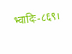भ्वादिः-८६९।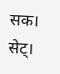सक। सेट्।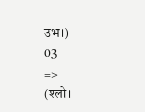उभ।)
03
=>
(श्लो।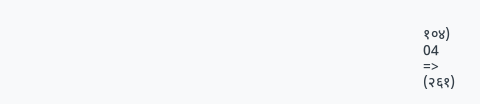१०४)
04
=>
(२६१)